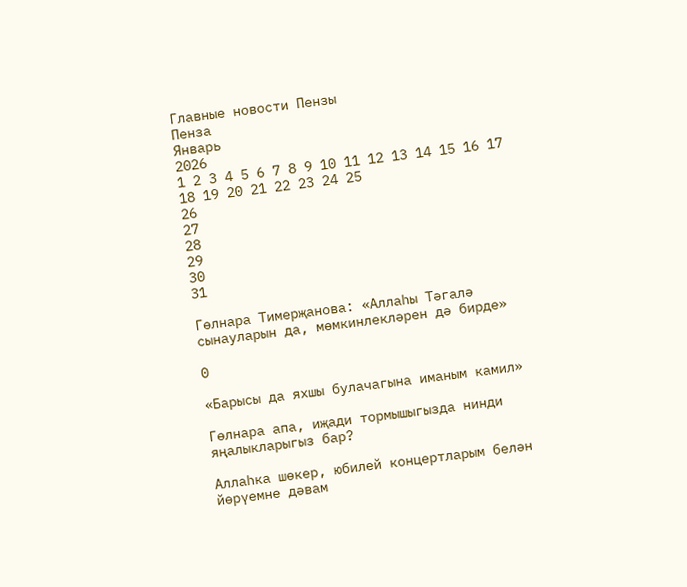Главные новости Пензы
Пенза
Январь
2026
1 2 3 4 5 6 7 8 9 10 11 12 13 14 15 16 17 18 19 20 21 22 23 24 25
26
27
28
29
30
31

Гөлнара Тимерҗанова: «Аллаһы Тәгалә сынауларын да, мөмкинлекләрен дә бирде»

0

«Барысы да яхшы булачагына иманым камил»

Гөлнара апа, иҗади тормышыгызда нинди яңалыкларыгыз бар?

Аллаһка шөкер, юбилей концертларым белән йөрүемне дәвам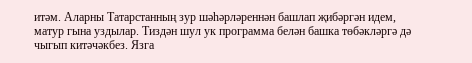итәм. Аларны Татарстанның зур шәһәрләреннән башлап җибәргән идем, матур гына уздылар. Тиздән шул ук программа белән башка төбәкләргә дә чыгып китәчәкбез. Язга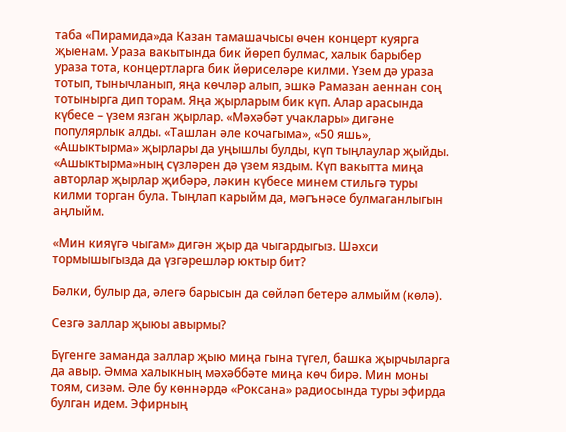таба «Пирамида»да Казан тамашачысы өчен концерт куярга җыенам. Ураза вакытында бик йөреп булмас, халык барыбер ураза тота, концертларга бик йөриселәре килми. Үзем дә ураза тотып, тынычланып, яңа көчләр алып, эшкә Рамазан аеннан соң тотынырга дип торам. Яңа җырларым бик күп. Алар арасында күбесе – үзем язган җырлар. «Мәхәбәт учаклары» дигәне популярлык алды. «Ташлан әле кочагыма», «50 яшь», «Ашыктырма» җырлары да уңышлы булды, күп тыңлаулар җыйды. «Ашыктырма»ның сүзләрен дә үзем яздым. Күп вакытта миңа авторлар җырлар җибәрә, ләкин күбесе минем стильгә туры килми торган була. Тыңлап карыйм да, мәгънәсе булмаганлыгын аңлыйм.

«Мин кияүгә чыгам» дигән җыр да чыгардыгыз. Шәхси тормышыгызда да үзгәрешләр юктыр бит?

Бәлки, булыр да, әлегә барысын да сөйләп бетерә алмыйм (көлә).

Сезгә заллар җыюы авырмы?

Бүгенге заманда заллар җыю миңа гына түгел, башка җырчыларга да авыр. Әмма халыкның мәхәббәте миңа көч бирә. Мин моны тоям, сизәм. Әле бу көннәрдә «Роксана» радиосында туры эфирда булган идем. Эфирның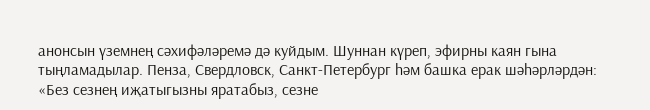анонсын үземнең сәхифәләремә дә куйдым. Шуннан күреп, эфирны каян гына тыңламадылар. Пенза, Свердловск, Санкт-Петербург һәм башка ерак шәһәрләрдән: «Без сезнең иҗатыгызны яратабыз, сезне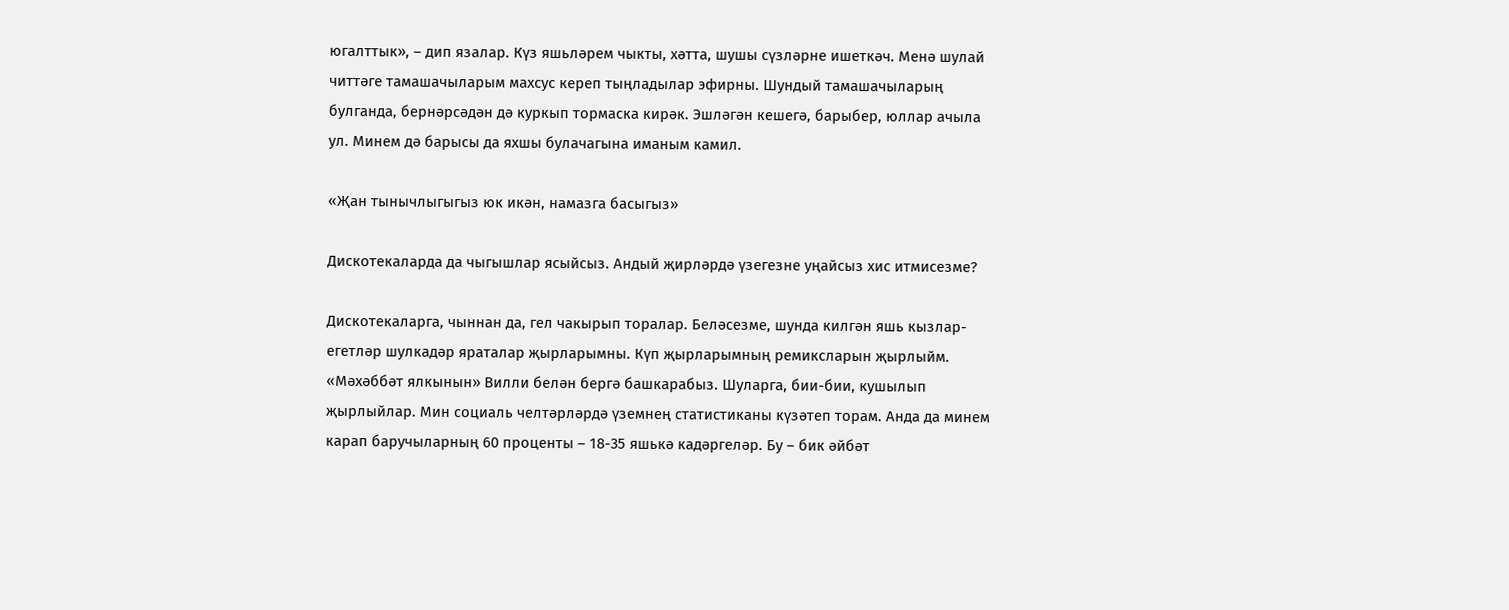югалттык», – дип язалар. Күз яшьләрем чыкты, хәтта, шушы сүзләрне ишеткәч. Менә шулай читтәге тамашачыларым махсус кереп тыңладылар эфирны. Шундый тамашачыларың булганда, бернәрсәдән дә куркып тормаска кирәк. Эшләгән кешегә, барыбер, юллар ачыла ул. Минем дә барысы да яхшы булачагына иманым камил.

«Җан тынычлыгыгыз юк икән, намазга басыгыз»

Дискотекаларда да чыгышлар ясыйсыз. Андый җирләрдә үзегезне уңайсыз хис итмисезме?

Дискотекаларга, чыннан да, гел чакырып торалар. Беләсезме, шунда килгән яшь кызлар-егетләр шулкадәр яраталар җырларымны. Күп җырларымның ремиксларын җырлыйм. «Мәхәббәт ялкынын» Вилли белән бергә башкарабыз. Шуларга, бии-бии, кушылып җырлыйлар. Мин социаль челтәрләрдә үземнең статистиканы күзәтеп торам. Анда да минем карап баручыларның 60 проценты – 18-35 яшькә кадәргеләр. Бу – бик әйбәт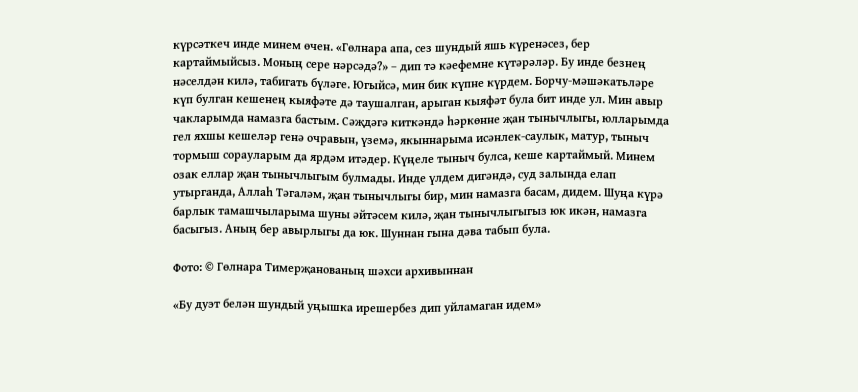күрсәткеч инде минем өчен. «Гөлнара апа, сез шундый яшь күренәсез, бер картаймыйсыз. Моның сере нәрсәдә?» – дип тә кәефемне күтәрәләр. Бу инде безнең нәселдән килә, табигать бүләге. Югыйсә, мин бик күпне күрдем. Борчу-мәшәкатьләре күп булган кешенең кыяфәте дә таушалган, арыган кыяфәт була бит инде ул. Мин авыр чакларымда намазга бастым. Сәҗдәгә киткәндә һәркөнне җан тынычлыгы, юлларымда гел яхшы кешеләр генә очравын, үземә, якыннарыма исәнлек-саулык, матур, тыныч тормыш сорауларым да ярдәм итәдер. Күңеле тыныч булса, кеше картаймый. Минем озак еллар җан тынычлыгым булмады. Инде үлдем дигәндә, суд залында елап утырганда, Аллаһ Тәгаләм, җан тынычлыгы бир, мин намазга басам, дидем. Шуңа күрә барлык тамашчыларыма шуны әйтәсем килә, җан тынычлыгыгыз юк икән, намазга басыгыз. Аның бер авырлыгы да юк. Шуннан гына дәва табып була.

Фото: © Гөлнара Тимерҗанованың шәхси архивыннан

«Бу дуэт белән шундый уңышка ирешербез дип уйламаган идем»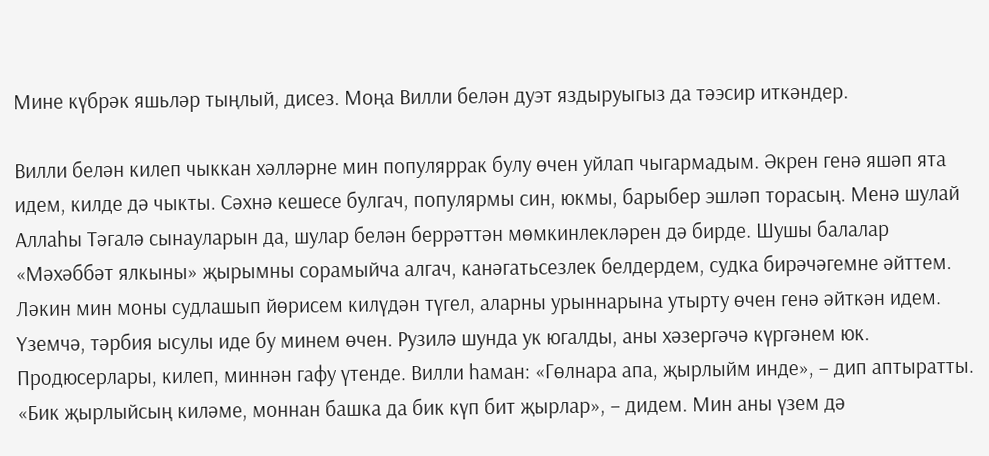Мине күбрәк яшьләр тыңлый, дисез. Моңа Вилли белән дуэт яздыруыгыз да тәэсир иткәндер.

Вилли белән килеп чыккан хәлләрне мин популяррак булу өчен уйлап чыгармадым. Әкрен генә яшәп ята идем, килде дә чыкты. Сәхнә кешесе булгач, популярмы син, юкмы, барыбер эшләп торасың. Менә шулай Аллаһы Тәгалә сынауларын да, шулар белән беррәттән мөмкинлекләрен дә бирде. Шушы балалар «Мәхәббәт ялкыны» җырымны сорамыйча алгач, канәгатьсезлек белдердем, судка бирәчәгемне әйттем. Ләкин мин моны судлашып йөрисем килүдән түгел, аларны урыннарына утырту өчен генә әйткән идем. Үземчә, тәрбия ысулы иде бу минем өчен. Рузилә шунда ук югалды, аны хәзергәчә күргәнем юк. Продюсерлары, килеп, миннән гафу үтенде. Вилли һаман: «Гөлнара апа, җырлыйм инде», – дип аптыратты. «Бик җырлыйсың киләме, моннан башка да бик күп бит җырлар», – дидем. Мин аны үзем дә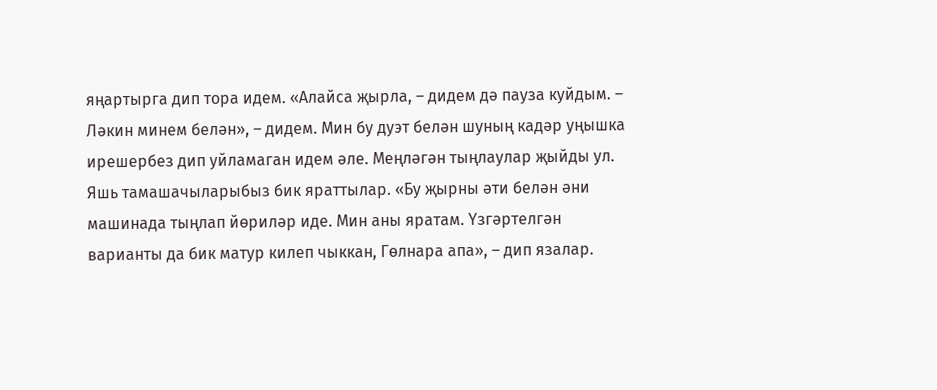яңартырга дип тора идем. «Алайса җырла, – дидем дә пауза куйдым. – Ләкин минем белән», – дидем. Мин бу дуэт белән шуның кадәр уңышка ирешербез дип уйламаган идем әле. Меңләгән тыңлаулар җыйды ул. Яшь тамашачыларыбыз бик яраттылар. «Бу җырны әти белән әни машинада тыңлап йөриләр иде. Мин аны яратам. Үзгәртелгән варианты да бик матур килеп чыккан, Гөлнара апа», – дип язалар.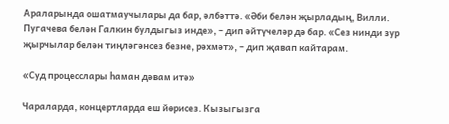Араларында ошатмаучылары да бар, әлбәттә. «Әби белән җырладың, Вилли. Пугачева белән Галкин булдыгыз инде», – дип әйтүчеләр дә бар. «Сез нинди зур җырчылар белән тиңләгәнсез безне, рәхмәт», – дип җавап кайтарам.

«Суд процесслары һаман дәвам итә»

Чараларда, концертларда еш йөрисез. Кызыгызга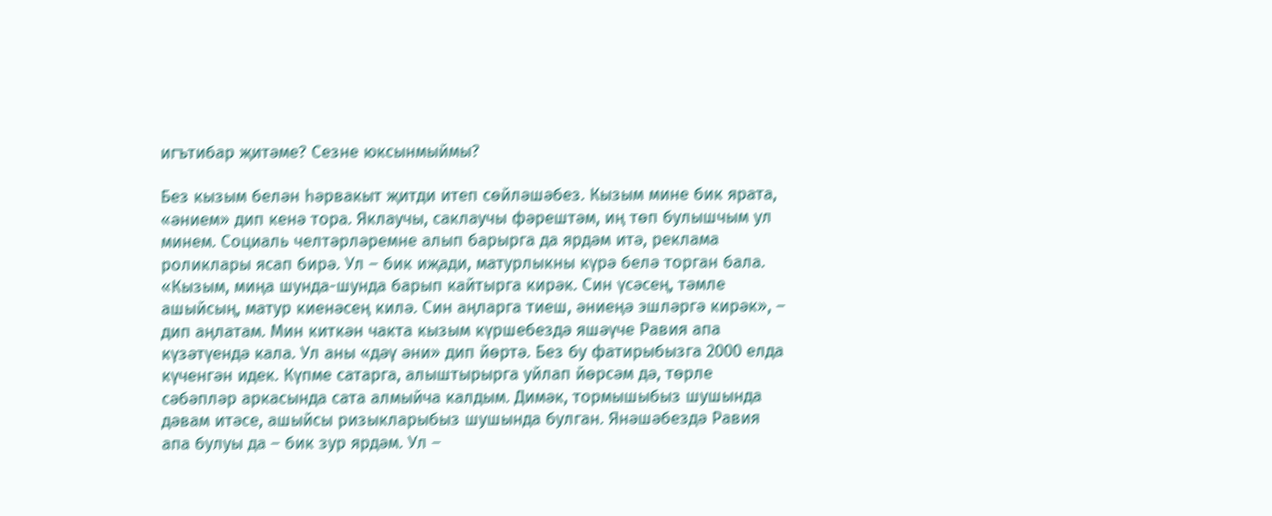игътибар җитәме? Сезне юксынмыймы?

Без кызым белән һәрвакыт җитди итеп сөйләшәбез. Кызым мине бик ярата, «әнием» дип кенә тора. Яклаучы, саклаучы фәрештәм, иң төп булышчым ул минем. Социаль челтәрләремне алып барырга да ярдәм итә, реклама роликлары ясап бирә. Ул – бик иҗади, матурлыкны күрә белә торган бала. «Кызым, миңа шунда-шунда барып кайтырга кирәк. Син үсәсең, тәмле ашыйсың, матур киенәсең килә. Син аңларга тиеш, әниеңә эшләргә кирәк», – дип аңлатам. Мин киткән чакта кызым күршебездә яшәүче Равия апа күзәтүендә кала. Ул аны «дәү әни» дип йөртә. Без бу фатирыбызга 2000 елда күченгән идек. Күпме сатарга, алыштырырга уйлап йөрсәм дә, төрле сәбәпләр аркасында сата алмыйча калдым. Димәк, тормышыбыз шушында дәвам итәсе, ашыйсы ризыкларыбыз шушында булган. Янәшәбездә Равия апа булуы да – бик зур ярдәм. Ул –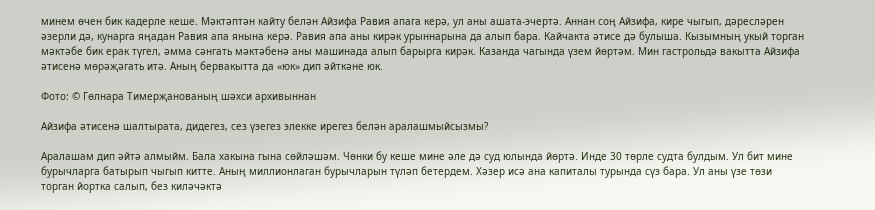минем өчен бик кадерле кеше. Мәктәптән кайту белән Айзифа Равия апага керә, ул аны ашата-эчертә. Аннан соң Айзифа, кире чыгып, дәресләрен әзерли дә, кунарга яңадан Равия апа янына керә. Равия апа аны кирәк урыннарына да алып бара. Кайчакта әтисе дә булыша. Кызымның укый торган мәктәбе бик ерак түгел, әмма сәнгать мәктәбенә аны машинада алып барырга кирәк. Казанда чагында үзем йөртәм. Мин гастрольдә вакытта Айзифа әтисенә мөрәҗәгать итә. Аның бервакытта да «юк» дип әйткәне юк.

Фото: © Гөлнара Тимерҗанованың шәхси архивыннан

Айзифа әтисенә шалтырата, дидегез, сез үзегез элекке ирегез белән аралашмыйсызмы?

Аралашам дип әйтә алмыйм. Бала хакына гына сөйләшәм. Чөнки бу кеше мине әле дә суд юлында йөртә. Инде 30 төрле судта булдым. Ул бит мине бурычларга батырып чыгып китте. Аның миллионлаган бурычларын түләп бетердем. Хәзер исә ана капиталы турында сүз бара. Ул аны үзе төзи торган йортка салып, без киләчәктә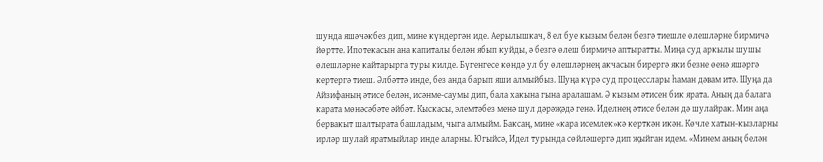шунда яшәчәкбез дип, мине күндергән иде. Аерылышкач, 8 ел буе кызым белән безгә тиешле өлешләрне бирмичә йөртте. Ипотекасын ана капиталы белән ябып куйды, ә безгә өлеш бирмичә аптыратты. Миңа суд аркылы шушы өлешләрне кайтарырга туры килде. Бүгенгесе көндә ул бу өлешләрнең акчасын бирергә яки безне өенә яшәргә кертергә тиеш. Әлбәттә инде, без анда барып яши алмыйбыз. Шуңа күрә суд процесслары һаман дәвам итә. Шуңа да Айзифаның әтисе белән, исәнме-саумы дип, бала хакына гына аралашам. Ә кызым әтисен бик ярата. Аның да балага карата мөнәсәбәте әйбәт. Кыскасы, элемтәбез менә шул дәрәҗәдә генә. Иделнең әтисе белән дә шулайрак. Мин аңа бервакыт шалтырата башладым, чыга алмыйм. Баксаң, мине «кара исемлек»кә керткән икән. Көчле хатын-кызларны ирләр шулай яратмыйлар инде аларны. Югыйсә, Идел турында сөйләшергә дип җыйган идем. «Минем аның белән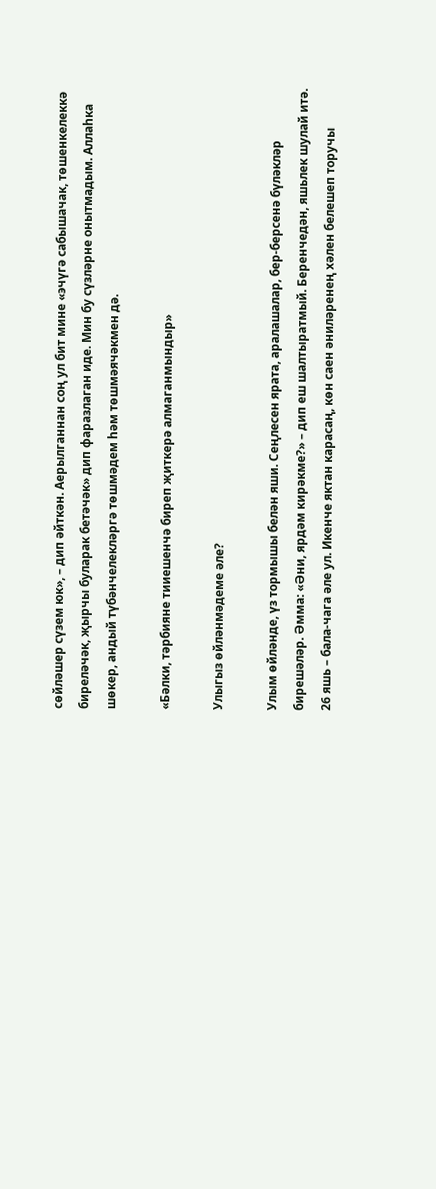сөйләшер сүзем юк», – дип әйткән. Аерылганнан соң ул бит мине «эчүгә сабышачак, төшенкелеккә биреләчәк, җырчы буларак бетәчәк» дип фаразлаган иде. Мин бу сүзләрне онытмадым. Аллаһка шөкер, андый түбәнчелекләргә төшмәдем һәм төшмәячәкмен дә.

«Бәлки, тәрбияне тииешенчә биреп җиткерә алмаганмындыр»

Улыгыз өйләнмәдеме әле?

Улым өйләнде, үз тормышы белән яши. Сеңлесен ярата, аралашалар, бер-берсенә бүләкләр бирешәләр. Әмма: «Әни, ярдәм кирәкме?» – дип еш шалтыратмый. Беренчедән, яшьлек шулай итә. 26 яшь – бала-чага әле ул. Икенче яктан карасаң, көн саен әниләренең хәлен белешеп торучы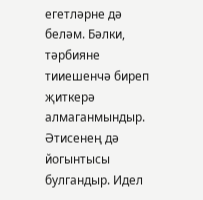егетләрне дә беләм. Бәлки, тәрбияне тииешенчә биреп җиткерә алмаганмындыр. Әтисенең дә йогынтысы булгандыр. Идел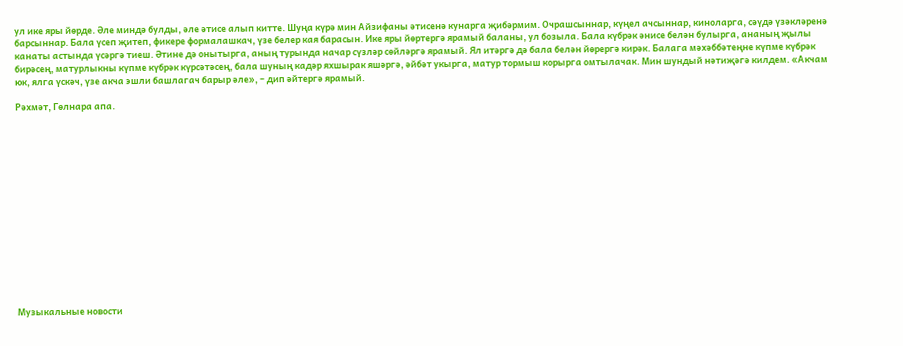ул ике яры йөрде. Әле миндә булды, әле әтисе алып китте. Шуңа күрә мин Айзифаны әтисенә кунарга җибәрмим. Очрашсыннар, күңел ачсыннар, киноларга, сәүдә үзәкләренә барсыннар. Бала үсеп җитеп, фикере формалашкач, үзе белер кая барасын. Ике яры йөртергә ярамый баланы, ул бозыла. Бала күбрәк әнисе белән булырга, ананың җылы канаты астында үсәргә тиеш. Әтине дә онытырга, аның турында начар сүзләр сөйләргә ярамый. Ял итәргә дә бала белән йөрергә кирәк. Балага мәхәббәтеңне күпме күбрәк бирәсең, матурлыкны күпме күбрәк күрсәтәсең, бала шуның кадәр яхшырак яшәргә, әйбәт укырга, матур тормыш корырга омтылачак. Мин шундый нәтиҗәгә килдем. «Акчам юк, ялга үскәч, үзе акча эшли башлагач барыр әле», – дип әйтергә ярамый.

Рәхмәт, Гөлнара апа.















Музыкальные новости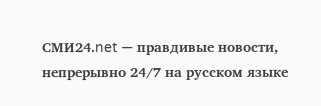СМИ24.net — правдивые новости, непрерывно 24/7 на русском языке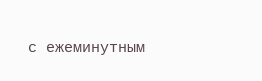с ежеминутным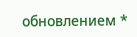обновлением *